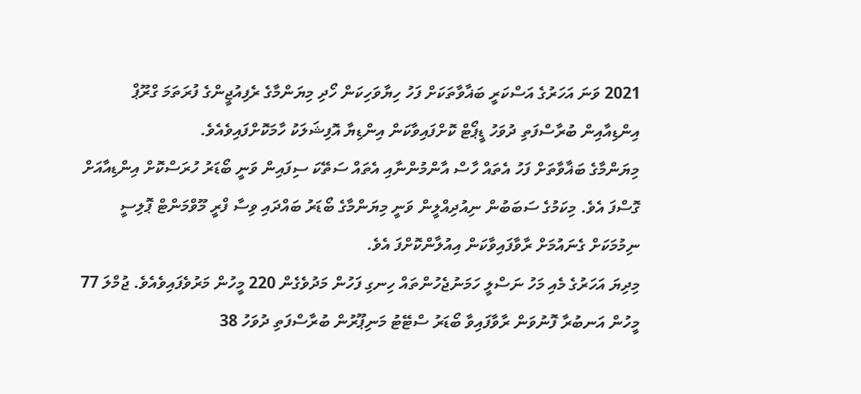2021 ވަނަ އަހަރުގެ އަސްކަރީ ބަޣާވާތަކަށް ފަހު ހިޔާވަހިކަން ހޯދި މިޔަންމާގެ ރެފިއުޖީންގެ ފުރަތަމަ ގްރޫޕް އިންޑިއާއިން ބުރާސްފަތި ދުވަހު ޑީޕޯޓް ކޮށްފައިވާކަން އިންޑިޔާ އޮފިޝަލަކު ހާމަކޮށްފައިވެއެވެ.
މިޔަންމާގެ ބަޣާވާތަށް ފަހު އެތައް ހާސް އާންމުންނާއި އެތައް ސަތޭކަ ސިފައިން ވަނީ ބޯޑަރު ހުރަސްކޮށް އިންޑިއާއަށް ގޮސްފަ އެވެ. މިކަމުގެ ސަބަބުން ނިއުދިއްލީން ވަނީ މިޔަންމާގެ ބޯޑަރު ބައްދައި ވިސާ ފްރީ މޫވްމަންޓް ޕޮލިސީ ނިމުމަކަށް ގެނައުމަށް ރާވާފައިވާކަން އިއުލާންކޮށްފަ އެވެ.
މިދިޔަ އަހަރުގެ މެއި މަހު ނަސްލީ ހަމަނުޖެހުންތައް ހިނގި ފަހުން މަދުވެގެން 220 މީހުން މަރުވެފައިވެއެވެ. ޖުމްލަ 77 މީހުން އަނބުރާ ފޮނުވަން ރާވާފައިވާ ބޯޑަރު ސްޓޭޓު މަނިޕޫރުން ބުރާސްފަތި ދުވަހު 38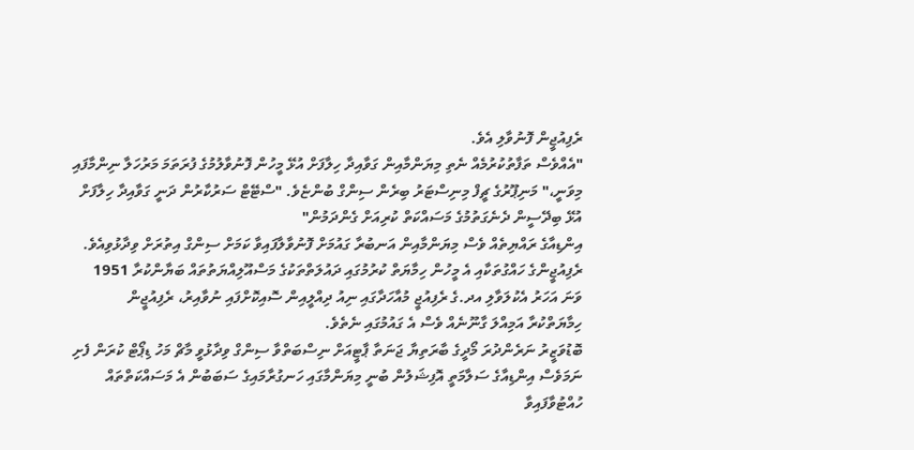ރެފިއުޖީން ފޮނުވާލި އެވެ.
"އެއްވެސް ތަފާތުކުރުމެއް ނެތި މިޔަންމާއިން ގަވާއިދާ ހިލާފަށް އުޅޭ މީހުން ފޮނުވާލުމުގެ ފުރަތަމަ މަރުހަލާ ނިންމާފައި މިވަނީ،" މަނިޕޫރުގެ ޗީފް މިނިސްޓަރު ބިރެން ސިންގް ބުންޏެވެ. "ސްޓޭޓް ސަރުކާރުން ދަނީ ގަވާއިދާ ހިލާފަށް އުޅޭ ބިދޭސީން ދެނެގަތުމުގެ މަސައްކަތް ކުރިއަށް ގެންދަމުން"
އިންޑިއާގެ ރައްޔިތެއް ވެސް މިޔަންމާއިން އަނބުރާ ގައުމަށް ފޮނުވާލާފައިވާ ކަމަށް ސިންގް އިތުރަށް ވިދާޅުވިއެވެ.
ރެފިއުޖީންގެ ހައްގުތަކާއި އެ މީހުން ހިމާޔަތް ކުރުމުގައި ދައުލަތްތަކުގެ މަސްއޫލިއްޔަތުތައް ބަޔާންކުރާ 1951 ވަނަ އަހަރު އެކުލަވާލި އދ.ގެ ރެފިއުޖީ މުއާހަދާގައި ނިއު ދިއްލީއިން ސޮއިކޮށްފައި ނުވާއިރު، ރެފިއުޖީން ހިމާޔަތްކުރާ އަމިއްލަ ގާނޫނެއް ވެސް އެ ގައުމުގައި ނެތެވެ.
ބޮޑުވަޒީރު ނަރެންދުރަ މޯދީގެ ބާރަތިޔާ ޖަނަތާ ޕާޓީއަށް ނިސްބަތްވާ ސިންގް ވިދާޅުވީ މާޗް މަހު ޑިޕޯޓް ކުރަން ފެށި ނަމަވެސް އިންޑިއާގެ ސަލާމަތީ އޮފިޝަލުން ބުނީ މިޔަންމާގައި ހަނގުރާމައިގެ ސަބަބުން އެ މަސައްކަތްތައް ހުއްޓުވާފައިވާ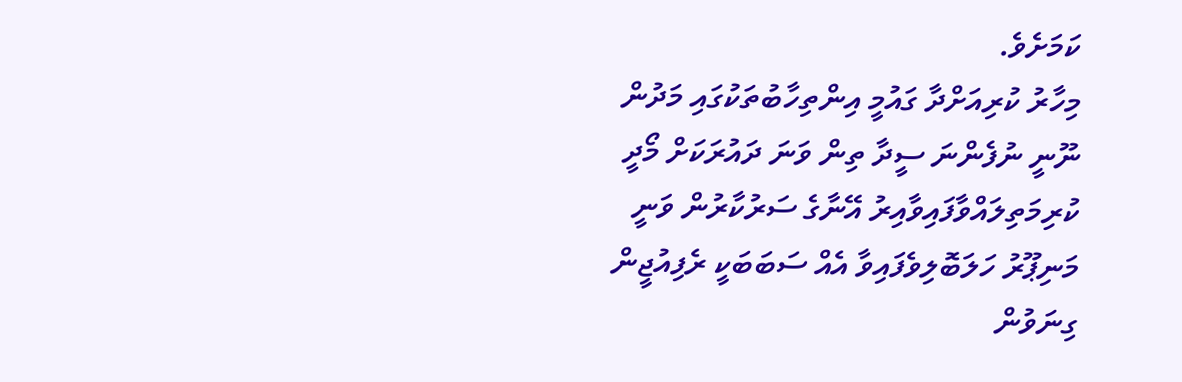ކަމަށެވެ.
މިހާރު ކުރިއަށްދާ ގައުމީ އިންތިހާބުތަކުގައި މަދުން ނޫނީ ނުފެންނަ ސީދާ ތިން ވަނަ ދައުރަކަށް މޯދީ ކުރިމަތިލައްވާފައިވާއިރު އޭނާގެ ސަރުކާރުން ވަނީ މަނިޕޫރު ހަލަބޮލިވެފައިވާ އެއް ސަބަބަކީ ރެފިއުޖީން ގިނަވުން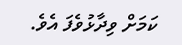ކަމަށް ވިދާޅުވެފަ އެވެ.